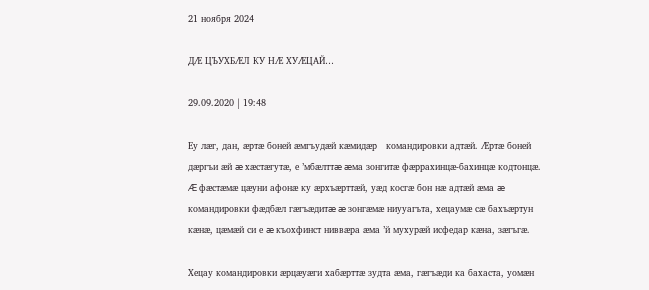21 ноября 2024

ДÆ ЦЪУХБÆЛ КУ НÆ ХУÆЦАЙ…

29.09.2020 | 19:48

Еу лæг, дан, æртæ боней æмгъудæй кæмидæр   командировки адтæй. Æртæ боней дæргъи æй æ хæстæгутæ, е ’мбæлттæ æма зонгитæ фæррахинцæ-бахинцæ кодтонцæ. Æ фæстæмæ цæуни афонæ ку æрхъæрттæй, уæд косгæ бон нæ адтæй æма æ командировки фæдбæл гæгъæдитæ æ зонгæмæ ниууагъта, хецаумæ сæ бахъæртун кæнæ, цæмæй си е æ къохфинст ниввæра æма ’й мухурæй исфедар кæна, зæгъгæ.

Хецау командировки æрцæуæги хабæрттæ зудта æма, гæгъæди ка бахаста, уомæн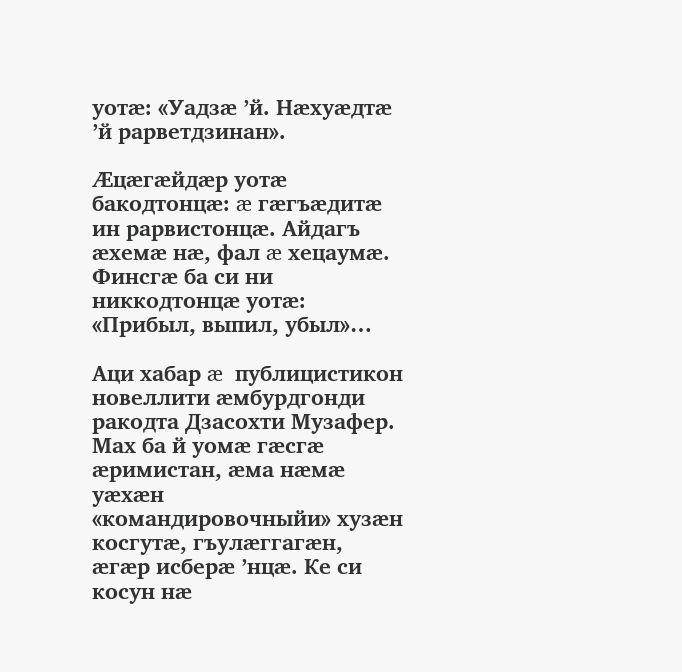уотæ: «Уадзæ ’й. Нæхуæдтæ ’й рарветдзинан».

Æцæгæйдæр уотæ бакодтонцæ: æ гæгъæдитæ ин рарвистонцæ. Айдагъ æхемæ нæ, фал æ хецаумæ. Финсгæ ба си ни никкодтонцæ уотæ: «Прибыл, выпил, убыл»…

Аци хабар æ  публицистикон новеллити æмбурдгонди ракодта Дзасохти Музафер. Мах ба й уомæ гæсгæ æримистан, æма нæмæ уæхæн «командировочныйи» хузæн косгутæ, гъулæггагæн, æгæр исберæ ’нцæ. Ке си косун нæ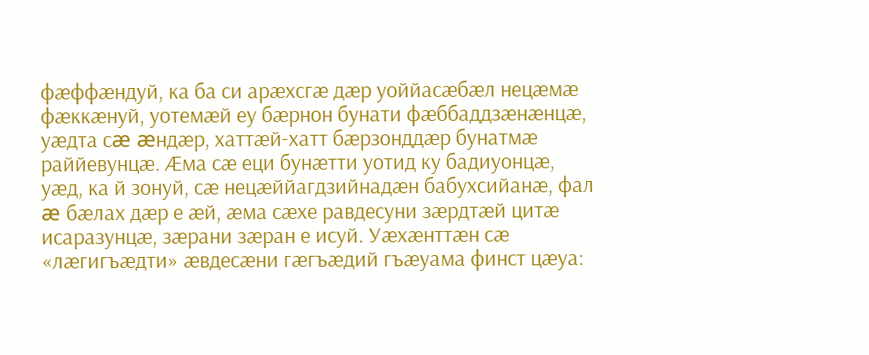фæффæндуй, ка ба си арæхсгæ дæр уоййасæбæл нецæмæ фæккæнуй, уотемæй еу бæрнон бунати фæббаддзæнæнцæ, уæдта сæ æндæр, хаттæй-хатт бæрзонддæр бунатмæ раййевунцæ. Æма сæ еци бунæтти уотид ку бадиуонцæ, уæд, ка й зонуй, сæ нецæййагдзийнадæн бабухсийанæ, фал æ бæлах дæр е æй, æма сæхе равдесуни зæрдтæй цитæ исаразунцæ, зæрани зæран е исуй. Уæхæнттæн сæ «лæгигъæдти» æвдесæни гæгъæдий гъæуама финст цæуа: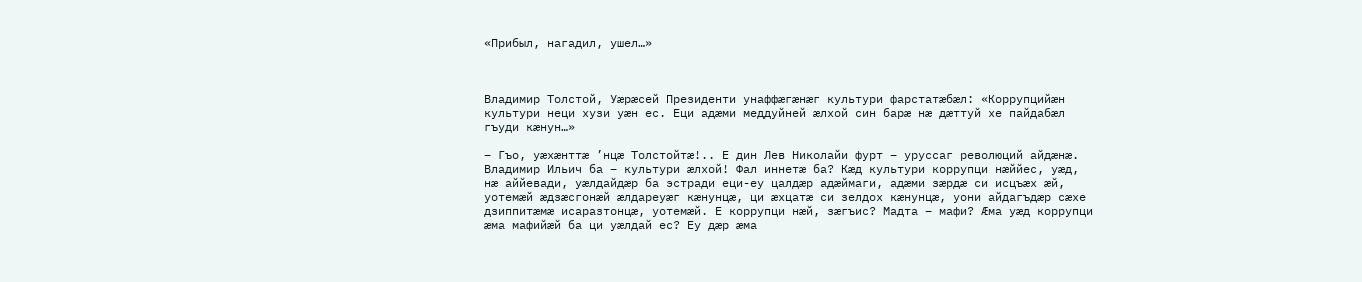«Прибыл, нагадил, ушел…»



Владимир Толстой, Уæрæсей Президенти унаффæгæнæг культури фарстатæбæл: «Коррупцийæн культури неци хузи уæн ес. Еци адæми меддуйней æлхой син барæ нæ дæттуй хе пайдабæл гъуди кæнун…»

– Гъо, уæхæнттæ ’нцæ Толстойтæ!.. Е дин Лев Николайи фурт – уруссаг революций айдæнæ. Владимир Ильич ба – культури æлхой! Фал иннетæ ба? Кæд культури коррупци нæййес, уæд, нæ аййевади, уæлдайдæр ба эстради еци-еу цалдæр адæймаги, адæми зæрдæ си исцъæх æй, уотемæй æдзæсгонæй æлдареуæг кæнунцæ, ци æхцатæ си зелдох кæнунцæ, уони айдагъдæр сæхе дзиппитæмæ исаразтонцæ, уотемæй. Е коррупци нæй, зæгъис? Мадта – мафи? Æма уæд коррупци æма мафийæй ба ци уæлдай ес? Еу дæр æма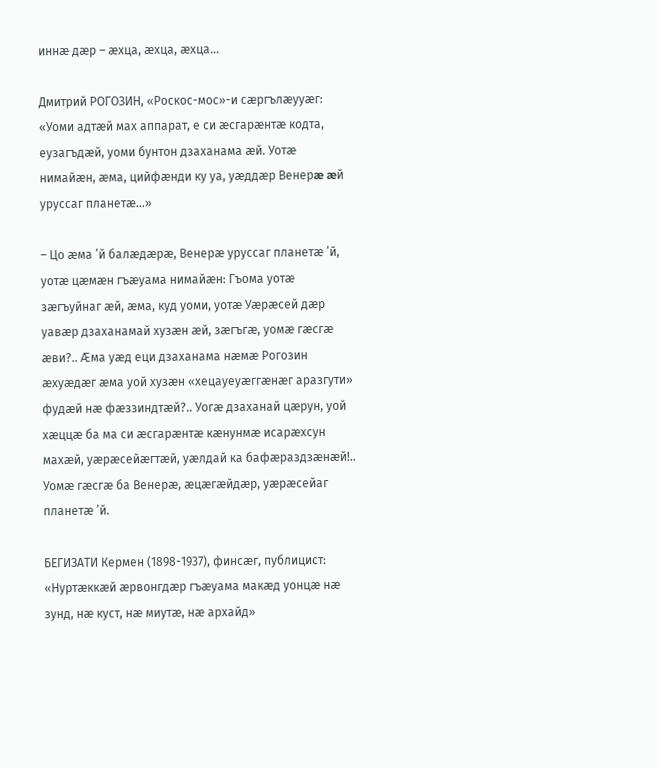иннæ дæр – æхца, æхца, æхца…

Дмитрий РОГОЗИН, «Роскос-мос»-и сæргълæууæг: «Уоми адтæй мах аппарат, е си æсгарæнтæ кодта, еузагъдæй, уоми бунтон дзаханама æй. Уотæ нимайæн, æма, цийфæнди ку уа, уæддæр Венерæ æй уруссаг планетæ…»

– Цо æма ’й балæдæрæ, Венерæ уруссаг планетæ ’й, уотæ цæмæн гъæуама нимайæн: Гъома уотæ зæгъуйнаг æй, æма, куд уоми, уотæ Уæрæсей дæр уавæр дзаханамай хузæн æй, зæгъгæ, уомæ гæсгæ æви?.. Æма уæд еци дзаханама нæмæ Рогозин æхуæдæг æма уой хузæн «хецауеуæггæнæг аразгути» фудæй нæ фæззиндтæй?.. Уогæ дзаханай цæрун, уой хæццæ ба ма си æсгарæнтæ кæнунмæ исарæхсун махæй, уæрæсейæгтæй, уæлдай ка бафæраздзæнæй!.. Уомæ гæсгæ ба Венерæ, æцæгæйдæр, уæрæсейаг планетæ ’й.

БЕГИЗАТИ Кермен (1898-1937), финсæг, публицист: «Нуртæккæй æрвонгдæр гъæуама макæд уонцæ нæ зунд, нæ куст, нæ миутæ, нæ архайд»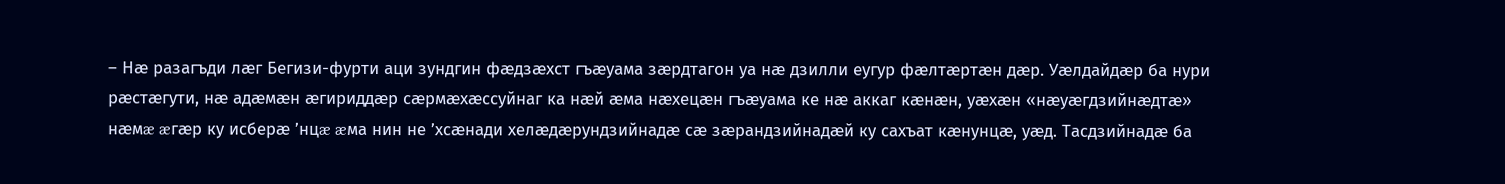– Нæ разагъди лæг Бегизи-фурти аци зундгин фæдзæхст гъæуама зæрдтагон уа нæ дзилли еугур фæлтæртæн дæр. Уæлдайдæр ба нури рæстæгути, нæ адæмæн æгириддæр сæрмæхæссуйнаг ка нæй æма нæхецæн гъæуама ке нæ аккаг кæнæн, уæхæн «нæуæгдзийнæдтæ» нæмæ æгæр ку исберæ ’нцæ æма нин не ’хсæнади хелæдæрундзийнадæ сæ зæрандзийнадæй ку сахъат кæнунцæ, уæд. Тасдзийнадæ ба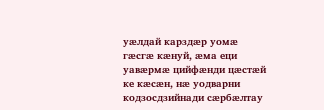уæлдай карздæр уомæ гæсгæ кæнуй, æма еци уавæрмæ цийфæнди цæстæй ке кæсæн, нæ уодварни кодзосдзийнади сæрбæлтау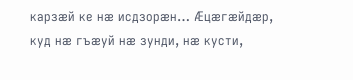карзæй ке нæ исдзорæн… Æцæгæйдæр, куд нæ гъæуй нæ зунди, нæ кусти,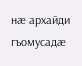нæ архайди гъомусадæ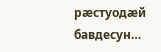рæстуодæй бавдесун…